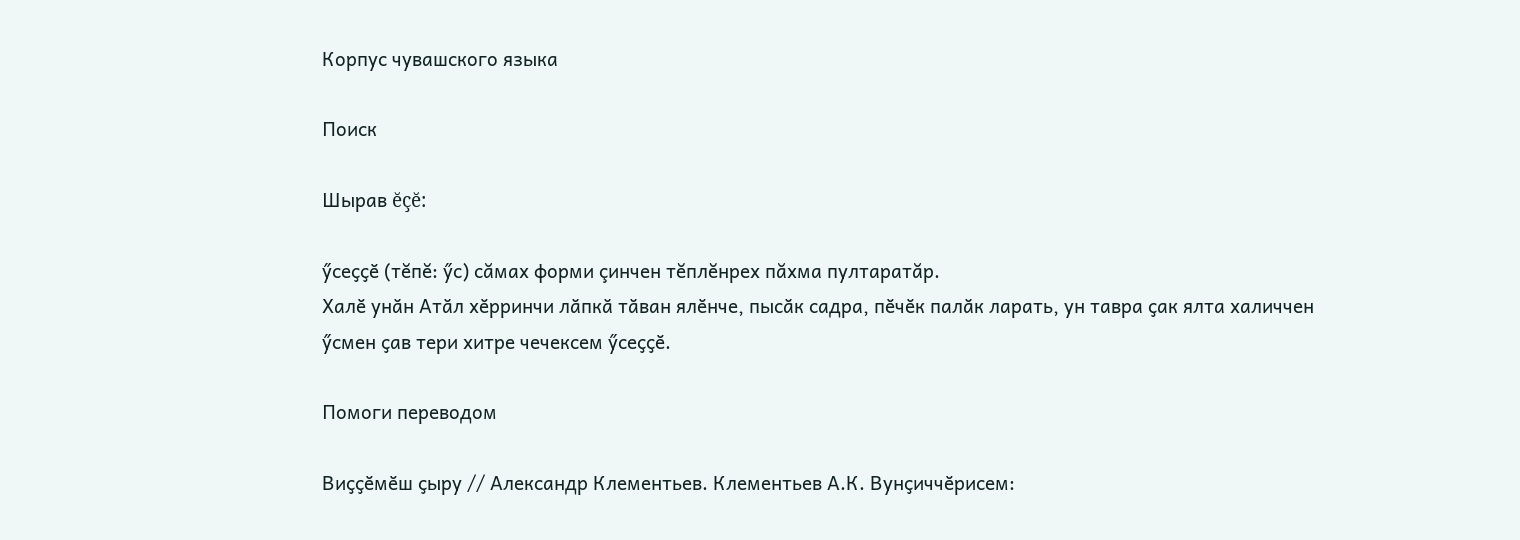Корпус чувашского языка

Поиск

Шырав ĕçĕ:

ӳсеҫҫӗ (тĕпĕ: ӳс) сăмах форми çинчен тĕплĕнрех пăхма пултаратăр.
Халӗ унӑн Атӑл хӗрринчи лӑпкӑ тӑван ялӗнче, пысӑк садра, пӗчӗк палӑк ларать, ун тавра ҫак ялта халиччен ӳсмен ҫав тери хитре чечексем ӳсеҫҫӗ.

Помоги переводом

Виҫҫӗмӗш ҫыру // Александр Клементьев. Клементьев А.К. Вунҫиччӗрисем: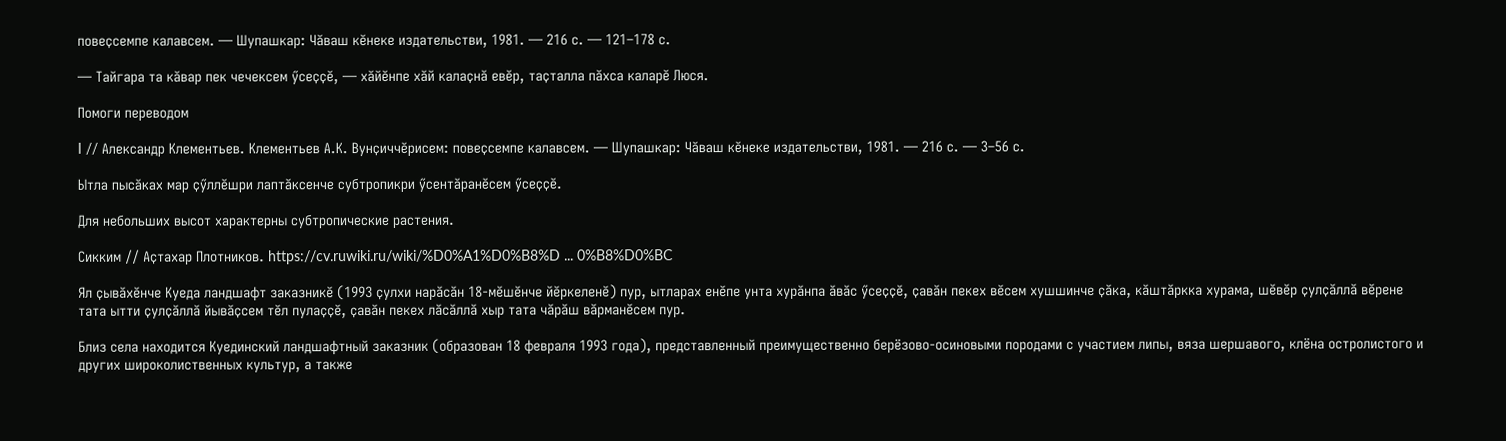повеҫсемпе калавсем. — Шупашкар: Чӑваш кӗнеке издательстви, 1981. — 216 с. — 121–178 с.

— Тайгара та кӑвар пек чечексем ӳсеҫҫӗ, — хӑйӗнпе хӑй калаҫнӑ евӗр, таҫталла пӑхса каларӗ Люся.

Помоги переводом

I // Александр Клементьев. Клементьев А.К. Вунҫиччӗрисем: повеҫсемпе калавсем. — Шупашкар: Чӑваш кӗнеке издательстви, 1981. — 216 с. — 3–56 с.

Ытла пысӑках мар ҫӳллӗшри лаптӑксенче субтропикри ӳсентӑранӗсем ӳсеҫҫӗ.

Для небольших высот характерны субтропические растения.

Сикким // Аҫтахар Плотников. https://cv.ruwiki.ru/wiki/%D0%A1%D0%B8%D ... 0%B8%D0%BC

Ял ҫывӑхӗнче Куеда ландшафт заказникӗ (1993 ҫулхи нарӑсӑн 18-мӗшӗнче йӗркеленӗ) пур, ытларах енӗпе унта хурӑнпа ӑвӑс ӳсеҫҫӗ, ҫавӑн пекех вӗсем хушшинче ҫӑка, кӑштӑркка хурама, шӗвӗр ҫулҫӑллӑ вӗрене тата ытти ҫулҫӑллӑ йывӑҫсем тӗл пулаҫҫӗ, ҫавӑн пекех лӑсӑллӑ хыр тата чӑрӑш вӑрманӗсем пур.

Близ села находится Куединский ландшафтный заказник (образован 18 февраля 1993 года), представленный преимущественно берёзово-осиновыми породами с участием липы, вяза шершавого, клёна остролистого и других широколиственных культур, а также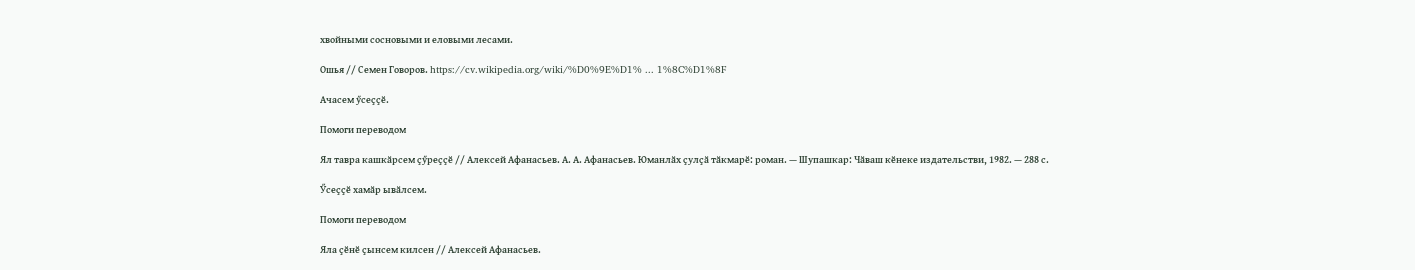хвойными сосновыми и еловыми лесами.

Ошья // Семен Говоров. https://cv.wikipedia.org/wiki/%D0%9E%D1% ... 1%8C%D1%8F

Ачасем ӳсеҫҫӗ.

Помоги переводом

Ял тавра кашкӑрсем ҫӳреҫҫӗ // Алексей Афанасьев. А. А. Афанасьев. Юманлӑх ҫулҫӑ тӑкмарӗ: роман. — Шупашкар: Чӑваш кӗнеке издательстви, 1982. — 288 с.

Ӳсеҫҫӗ хамӑр ывӑлсем.

Помоги переводом

Яла ҫӗнӗ ҫынсем килсен // Алексей Афанасьев.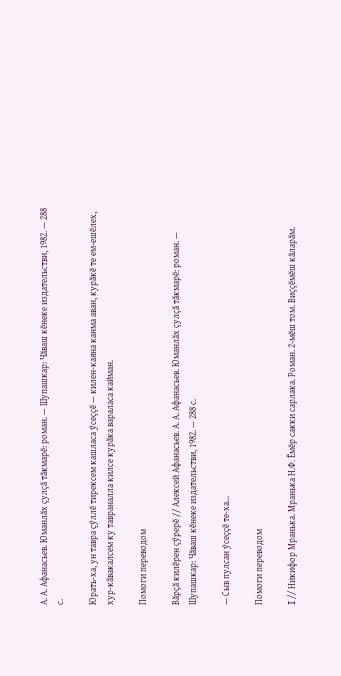А. А. Афанасьев. Юманлӑх ҫулҫӑ тӑкмарӗ: роман. — Шупашкар: Чӑваш кӗнеке издательстви, 1982. — 288 с.

Юрать-ха, ун тавра ҫӳллӗ тирексем кашласа ӳсеҫҫӗ — килен-каяна канма аван, курӑкӗ те ем-ешӗлех, хур-кӑвакалсем ку тавраналла килсе курӑка вараласа кайман.

Помоги переводом

Вӑрҫӑ килӗрен ҫӳрерӗ // Алексей Афанасьев. А. А. Афанасьев. Юманлӑх ҫулҫӑ тӑкмарӗ: роман. — Шупашкар: Чӑваш кӗнеке издательстви, 1982. — 288 с.

— Сыв пулсан ӳсеҫҫӗ те-ха…

Помоги переводом

I // Никифор Мранька. Мранька Н.Ф. Ӗмӗр сакки сарлака. Роман. 2-мӗш том. Виҫҫӗмӗш кӑларӑм.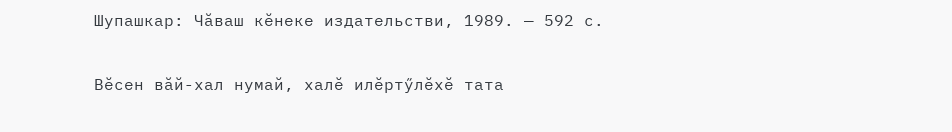Шупашкар: Чӑваш кӗнеке издательстви, 1989. — 592 с.

Вӗсен вӑй-хал нумай, халӗ илӗртӳлӗхӗ тата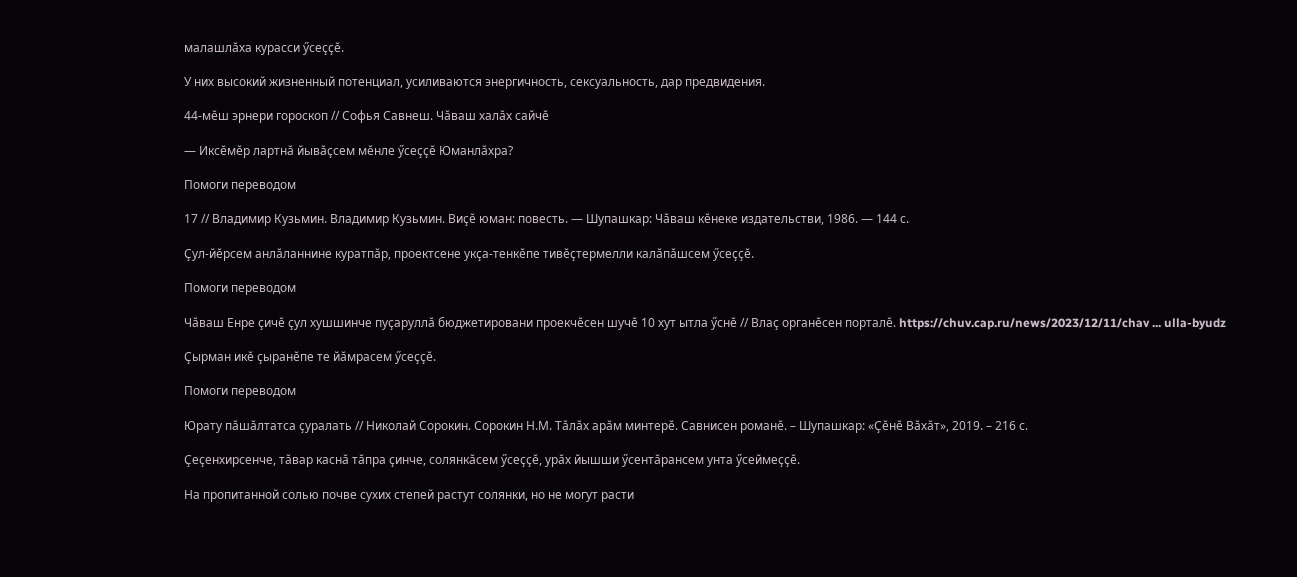малашлӑха курасси ӳсеҫҫӗ.

У них высокий жизненный потенциал, усиливаются энергичность, сексуальность, дар предвидения.

44-мӗш эрнери гороскоп // Софья Савнеш. Чӑваш халӑх сайчӗ

— Иксӗмӗр лартнӑ йывӑҫсем мӗнле ӳсеҫҫӗ Юманлӑхра?

Помоги переводом

17 // Владимир Кузьмин. Владимир Кузьмин. Виҫӗ юман: повесть. — Шупашкар: Чӑваш кӗнеке издательстви, 1986. — 144 с.

Ҫул-йӗрсем анлӑланнине куратпӑр, проектсене укҫа-тенкӗпе тивӗҫтермелли калӑпӑшсем ӳсеҫҫӗ.

Помоги переводом

Чӑваш Енре ҫичӗ ҫул хушшинче пуҫаруллӑ бюджетировани проекчӗсен шучӗ 10 хут ытла ӳснӗ // Влаҫ органӗсен порталӗ. https://chuv.cap.ru/news/2023/12/11/chav ... ulla-byudz

Ҫырман икӗ ҫыранӗпе те йӑмрасем ӳсеҫҫӗ.

Помоги переводом

Юрату пӑшӑлтатса ҫуралать // Николай Сорокин. Сорокин Н.М. Тӑлӑх арӑм минтерӗ. Савнисен романӗ. – Шупашкар: «Ҫӗнӗ Вӑхӑт», 2019. – 216 с.

Ҫеҫенхирсенче, тӑвар каснӑ тӑпра ҫинче, солянкӑсем ӳсеҫҫӗ, урӑх йышши ӳсентӑрансем унта ӳсеймеҫҫӗ.

На пропитанной солью почве сухих степей растут солянки, но не могут расти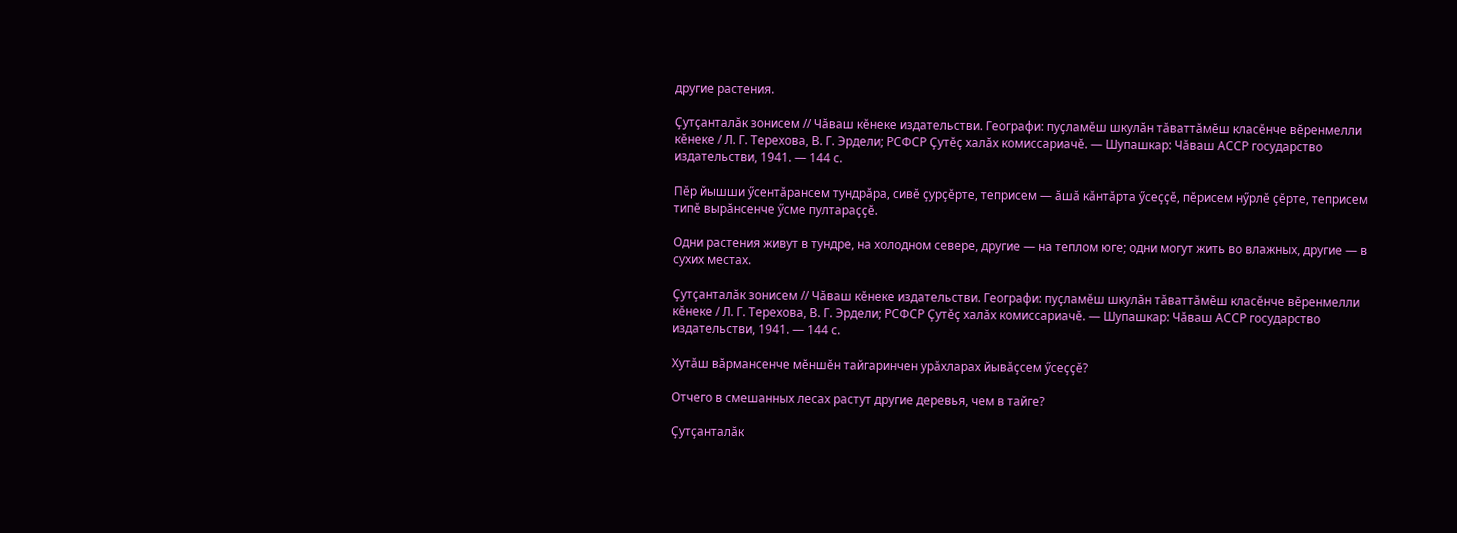другие растения.

Ҫутҫанталӑк зонисем // Чӑваш кӗнеке издательстви. Географи: пуҫламӗш шкулӑн тӑваттӑмӗш класӗнче вӗренмелли кӗнеке / Л. Г. Терехова, В. Г. Эрдели; РСФСР Ҫутӗҫ халӑх комиссариачӗ. — Шупашкар: Чӑваш АССР государство издательстви, 1941. — 144 с.

Пӗр йышши ӳсентӑрансем тундрӑра, сивӗ ҫурҫӗрте, теприсем — ӑшӑ кӑнтӑрта ӳсеҫҫӗ, пӗрисем нӳрлӗ ҫӗрте, теприсем типӗ вырӑнсенче ӳсме пултараҫҫӗ.

Одни растения живут в тундре, на холодном севере, другие — на теплом юге; одни могут жить во влажных, другие — в сухих местах.

Ҫутҫанталӑк зонисем // Чӑваш кӗнеке издательстви. Географи: пуҫламӗш шкулӑн тӑваттӑмӗш класӗнче вӗренмелли кӗнеке / Л. Г. Терехова, В. Г. Эрдели; РСФСР Ҫутӗҫ халӑх комиссариачӗ. — Шупашкар: Чӑваш АССР государство издательстви, 1941. — 144 с.

Хутӑш вӑрмансенче мӗншӗн тайгаринчен урӑхларах йывӑҫсем ӳсеҫҫӗ?

Отчего в смешанных лесах растут другие деревья, чем в тайге?

Ҫутҫанталӑк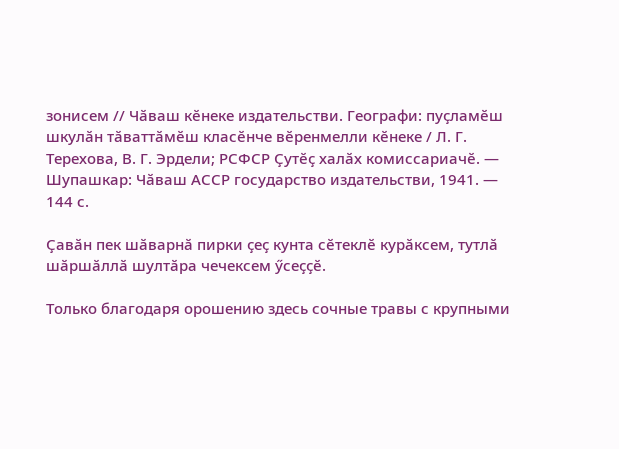зонисем // Чӑваш кӗнеке издательстви. Географи: пуҫламӗш шкулӑн тӑваттӑмӗш класӗнче вӗренмелли кӗнеке / Л. Г. Терехова, В. Г. Эрдели; РСФСР Ҫутӗҫ халӑх комиссариачӗ. — Шупашкар: Чӑваш АССР государство издательстви, 1941. — 144 с.

Ҫавӑн пек шӑварнӑ пирки ҫеҫ кунта сӗтеклӗ курӑксем, тутлӑ шӑршӑллӑ шултӑра чечексем ӳсеҫҫӗ.

Только благодаря орошению здесь сочные травы с крупными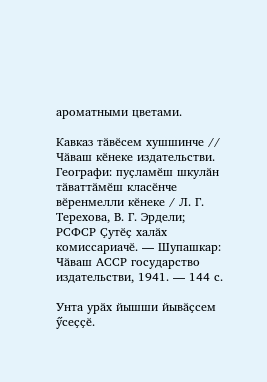ароматными цветами.

Кавказ тӑвӗсем хушшинче // Чӑваш кӗнеке издательстви. Географи: пуҫламӗш шкулӑн тӑваттӑмӗш класӗнче вӗренмелли кӗнеке / Л. Г. Терехова, В. Г. Эрдели; РСФСР Ҫутӗҫ халӑх комиссариачӗ. — Шупашкар: Чӑваш АССР государство издательстви, 1941. — 144 с.

Унта урӑх йышши йывӑҫсем ӳсеҫҫӗ.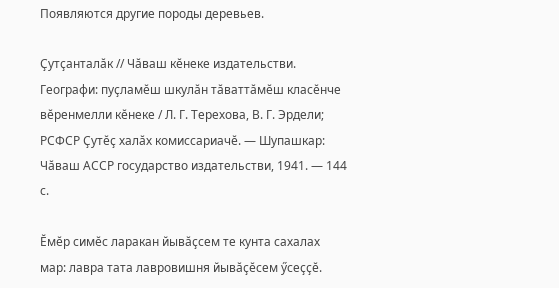Появляются другие породы деревьев.

Ҫутҫанталӑк // Чӑваш кӗнеке издательстви. Географи: пуҫламӗш шкулӑн тӑваттӑмӗш класӗнче вӗренмелли кӗнеке / Л. Г. Терехова, В. Г. Эрдели; РСФСР Ҫутӗҫ халӑх комиссариачӗ. — Шупашкар: Чӑваш АССР государство издательстви, 1941. — 144 с.

Ӗмӗр симӗс ларакан йывӑҫсем те кунта сахалах мар: лавра тата лавровишня йывӑҫӗсем ӳсеҫҫӗ.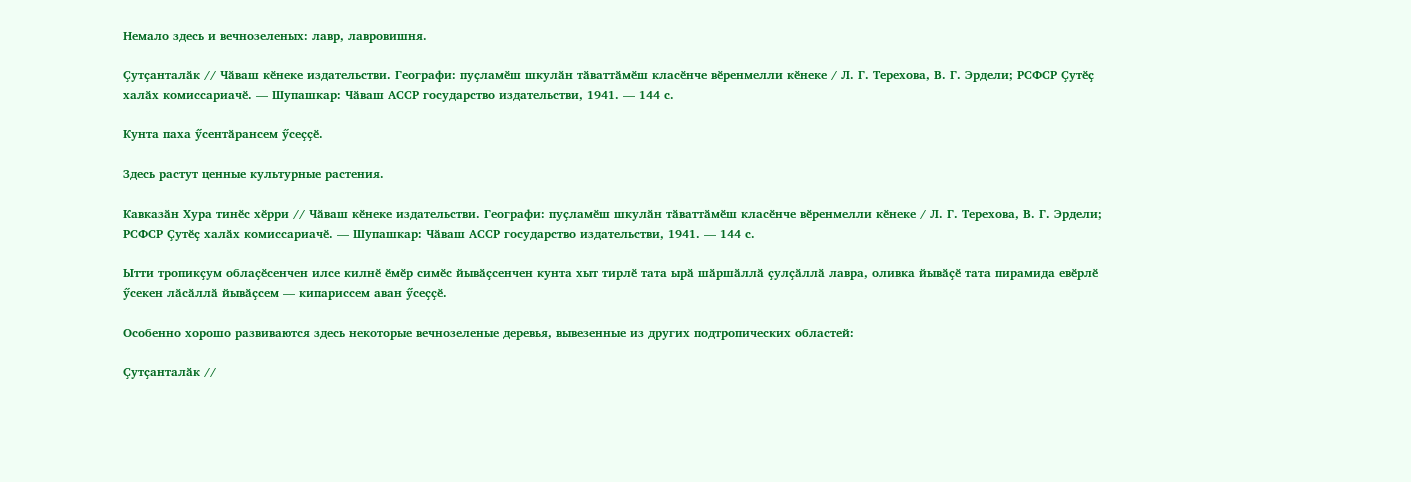Немало здесь и вечнозеленых: лавр, лавровишня.

Ҫутҫанталӑк // Чӑваш кӗнеке издательстви. Географи: пуҫламӗш шкулӑн тӑваттӑмӗш класӗнче вӗренмелли кӗнеке / Л. Г. Терехова, В. Г. Эрдели; РСФСР Ҫутӗҫ халӑх комиссариачӗ. — Шупашкар: Чӑваш АССР государство издательстви, 1941. — 144 с.

Кунта паха ӳсентӑрансем ӳсеҫҫӗ.

Здесь растут ценные культурные растения.

Кавказӑн Хура тинӗс хӗрри // Чӑваш кӗнеке издательстви. Географи: пуҫламӗш шкулӑн тӑваттӑмӗш класӗнче вӗренмелли кӗнеке / Л. Г. Терехова, В. Г. Эрдели; РСФСР Ҫутӗҫ халӑх комиссариачӗ. — Шупашкар: Чӑваш АССР государство издательстви, 1941. — 144 с.

Ытти тропикҫум облаҫӗсенчен илсе килнӗ ӗмӗр симӗс йывӑҫсенчен кунта хыт тирлӗ тата ырӑ шӑршӑллӑ ҫулҫӑллӑ лавра, оливка йывӑҫӗ тата пирамида евӗрлӗ ӳсекен лӑсӑллӑ йывӑҫсем — кипариссем аван ӳсеҫҫӗ.

Особенно хорошо развиваются здесь некоторые вечнозеленые деревья, вывезенные из других подтропических областей:

Ҫутҫанталӑк //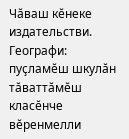Чӑваш кӗнеке издательстви. Географи: пуҫламӗш шкулӑн тӑваттӑмӗш класӗнче вӗренмелли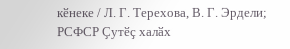кӗнеке / Л. Г. Терехова, В. Г. Эрдели; РСФСР Ҫутӗҫ халӑх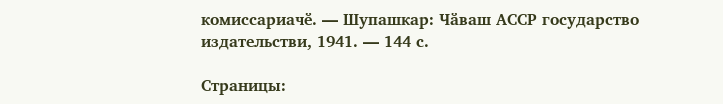комиссариачӗ. — Шупашкар: Чӑваш АССР государство издательстви, 1941. — 144 с.

Страницы: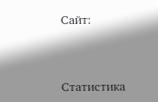Сайт:



Статистика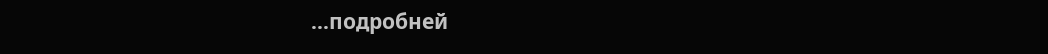...подробней